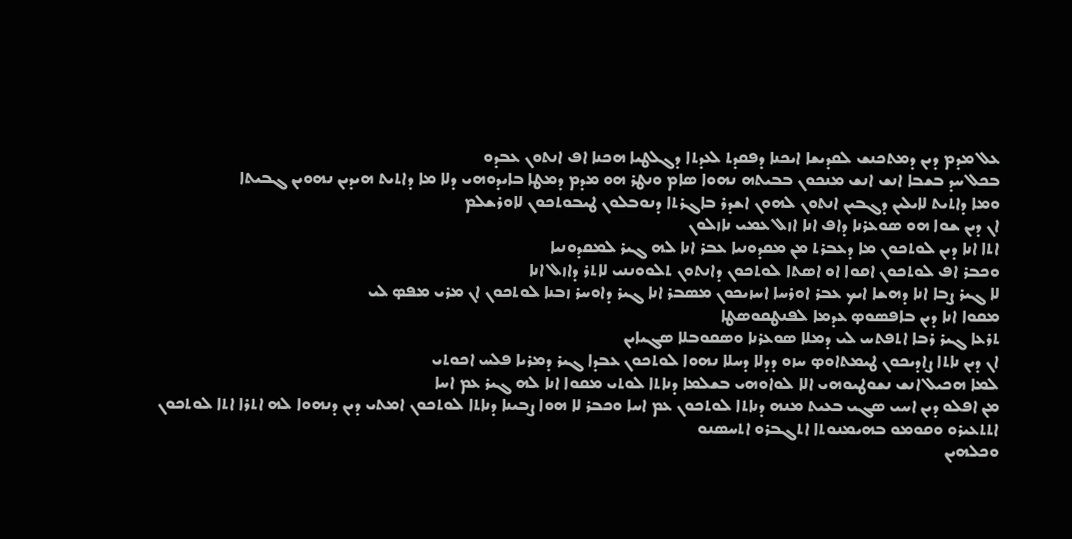ܥܠ ܡܕܡ ܕܝܢ ܕܡܬܟܢܫ ܠܩܕܝܫܐ ܐܝܟܢܐ ܕܦܩܕܬ ܠܥܕܬܐ ܕܓܠܛܝܐ ܗܟܢܐ ܐܦ ܐܢܬܘܢ ܥܒܕܘ
ܒܟܠ ܚܕ ܒܫܒܐ ܐܢܫ ܐܢܫ ܡܢܟܘܢ ܒܒܝܬܗ ܢܗܘܐ ܤܐܡ ܘܢܛܪ ܗܘ ܡܕܡ ܕܡܛܐ ܒܐܝܕܘܗܝ ܕܠܐ ܡܐ ܕܐܬܝܬ ܗܝܕܝܢ ܢܗܘܝܢ ܓܒܝܬܐ
ܘܡܐ ܕܐܬܝܬ ܠܐܝܠܝܢ ܕܓܒܝܢ ܐܢܬܘܢ ܠܗܘܢ ܐܫܕܪ ܒܐܓܪܬܐ ܕܢܘܒܠܘܢ ܛܝܒܘܬܟܘܢ ܠܐܘܪܫܠܡ
ܐܢ ܕܝܢ ܫܘܐ ܗܘ ܤܘܥܪܢܐ ܕܐܦ ܐܢܐ ܐܙܠ ܥܡܝ ܢܐܙܠܘܢ
ܐܬܐ ܐܢܐ ܕܝܢ ܠܘܬܟܘܢ ܡܐ ܕܥܒܪܬ ܡܢ ܡܩܕܘܢܝܐ ܥܒܪ ܐܢܐ ܠܗ ܓܝܪ ܠܡܩܕܘܢܝܐ
ܘܟܒܪ ܐܦ ܠܘܬܟܘܢ ܐܩܘܐ ܐܘ ܐܤܬܐ ܠܘܬܟܘܢ ܕܐܢܬܘܢ ܬܠܘܘܢܢܝ ܠܐܬܪ ܕܐܙܠ ܐܢܐ
ܠܐ ܓܝܪ ܨܒܐ ܐܢܐ ܕܗܫܐ ܐܝܟ ܥܒܪ ܐܘܪܚܐ ܐܚܙܝܟܘܢ ܡܤܒܪ ܐܢܐ ܓܝܪ ܕܐܘܚܪ ܙܒܢܐ ܠܘܬܟܘܢ ܐܢ ܡܪܝ ܡܦܤ ܠܝ
ܡܩܘܐ ܐܢܐ ܕܝܢ ܒܐܦܤܘܤ ܥܕܡܐ ܠܦܢܛܩܘܤܛܐ
ܬܪܥܐ ܓܝܪ ܪܒܐ ܐܬܦܬܚ ܠܝ ܕܡܠܐ ܤܘܥܪܢܐ ܘܤܩܘܒܠܐ ܤܓܝܐܝܢ
ܐܢ ܕܝܢ ܢܐܬܐ ܨܐܕܝܟܘܢ ܛܝܡܬܐܘܤ ܚܙܘ ܕܕܠܐ ܕܚܠܐ ܢܗܘܐ ܠܘܬܟܘܢ ܥܒܕܐ ܓܝܪ ܕܡܪܝܐ ܦܠܚ ܐܟܘܬܝ
ܠܡܐ ܗܟܝܠ ܐܢܫ ܢܫܘܛܝܘܗܝ ܐܠܐ ܠܘܐܘܗܝ ܒܫܠܡܐ ܕܢܐܬܐ ܠܘܬܝ ܡܩܘܐ ܐܢܐ ܠܗ ܓܝܪ ܥܡ ܐܚܐ
ܡܢ ܐܦܠܘ ܕܝܢ ܐܚܝ ܤܓܝ ܒܥܝܬ ܡܢܗ ܕܢܐܬܐ ܠܘܬܟܘܢ ܥܡ ܐܚܐ ܘܟܒܪ ܠܐ ܗܘܐ ܨܒܝܢܐ ܕܢܐܬܐ ܠܘܬܟܘܢ ܐܡܬܝ ܕܝܢ ܕܢܗܘܐ ܠܗ ܐܬܪܐ ܐܬܐ ܠܘܬܟܘܢ
ܐܬܬܥܝܪܘ ܘܩܘܡܘ ܒܗܝܡܢܘܬܐ ܐܬܓܒܪܘ ܐܬܚܤܢܘ
ܘܟܠܗܝܢ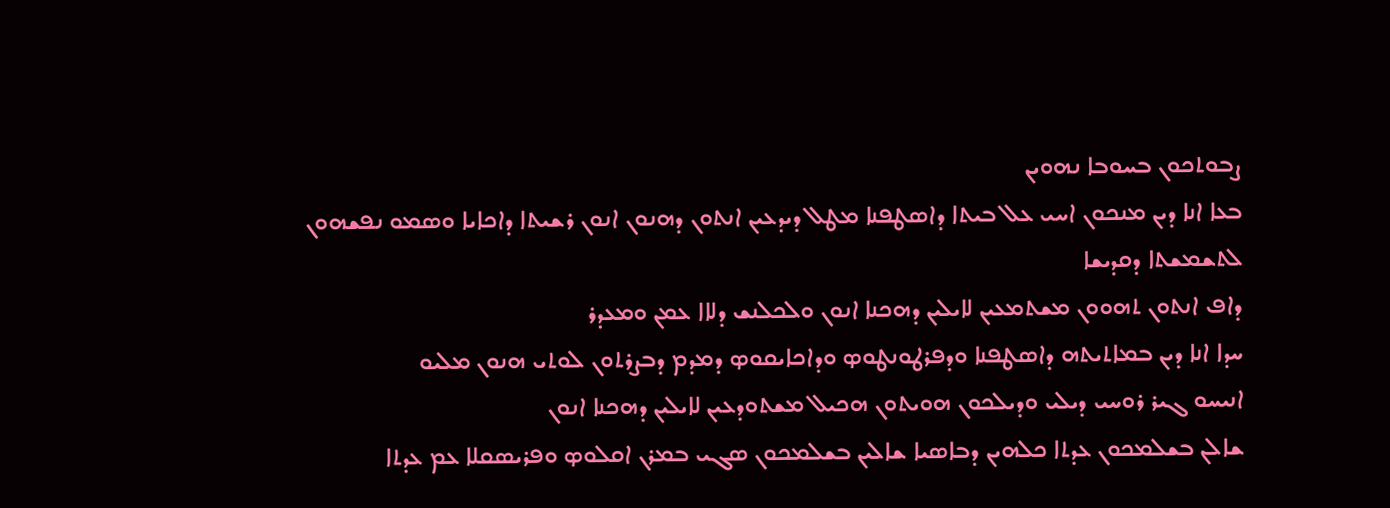ܨܒܘܬܟܘܢ ܒܚܘܒܐ ܢܗܘܝܢ
ܒܥܐ ܐܢܐ ܕܝܢ ܡܢܟܘܢ ܐܚܝ ܥܠ ܒܝܬܐ ܕܐܤܛܦܢܐ ܡܛܠ ܕܝܕܥܝܢ ܐܢܬܘܢ ܕܗܢܘܢ ܐܢܘܢ ܪܫܝܬܐ ܕܐܟܐܝܐ ܘܤܡܘ ܢܦܫܗܘܢ ܠܬܫܡܫܬܐ ܕܩܕܝܫܐ
ܕܐܦ ܐܢܬܘܢ ܬܗܘܘܢ ܡܫܬܡܥܝܢ ܠܐܝܠܝܢ ܕܗܟܢܐ ܐܢܘܢ ܘܠܟܠܢܫ ܕܠܐܐ ܥܡܢ ܘܡܥܕܪ
ܚܕܐ ܐܢܐ ܕܝܢ ܒܡܐܬܝܬܗ ܕܐܤܛܦܢܐ ܘܕܦܪܛܘܢܛܘܤ ܘܕܐܟܐܝܩܘܤ ܕܡܕܡ ܕܒܨܪܬܘܢ ܠܘܬܝ ܗܢܘܢ ܡܠܝܘ
ܐܢܝܚܘ ܓܝܪ ܪܘܚܝ ܕܝܠܝ ܘܕܝܠܟܘܢ ܗܘܝܬܘܢ ܗܟܝܠ ܡܫܬܘܕܥܝܢ ܠܐܝܠܝܢ ܕܗܟܢܐ ܐܢܘܢ
ܫܐܠܢ ܒܫܠܡܟܘܢ ܥܕܬܐ ܟܠܗܝܢ ܕܒܐܤܝܐ ܫܐܠܝܢ ܒܫܠܡܟܘܢ ܤܓܝ ܒܡܪܢ ܐܩܠܘܤ ܘܦܪܝܤܩܠܐ ܥܡ ܥܕܬܐ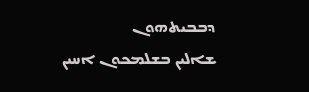ܕܒܒܝܬܗܘܢ
ܫܐܠܝܢ ܒܫܠܡܟܘܢ ܐܚܝܢ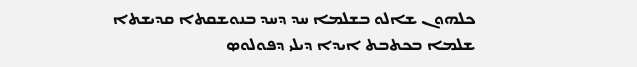ܟܠܗܘܢ ܫܐܠܘ ܒܫܠܡܐ ܚܕ ܕܚܕ ܒܢܘܫܩܬܐ ܩܕܝܫܬܐ
ܫܠܡܐ ܒܟܬܒܬ ܐܝܕܐ ܕܝܠܝ ܕܦܘܠܘܤ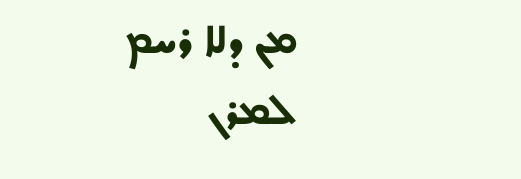ܡܢ ܕܠܐ ܪܚܡ ܠܡܪܢ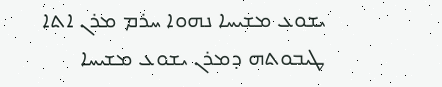ܝܫܘܥ ܡܫܝܚܐ ܢܗܘܐ ܚܪܡ ܡܪܢ ܐܬܐ
ܛܝܒܘܬܗ ܕܡܪܢ ܝܫܘܥ ܡܫܝܚܐ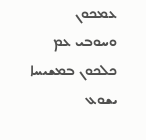ܥܡܟܘܢ
ܘܚܘܒܝ ܥܡ ܟܠܟܘܢ ܒܡܫܝܚܐ ܝܫܘܥ